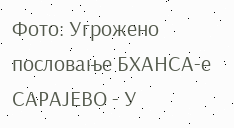Фото: Угрожено пословање БХАНСА-е
САРАЈЕВО - У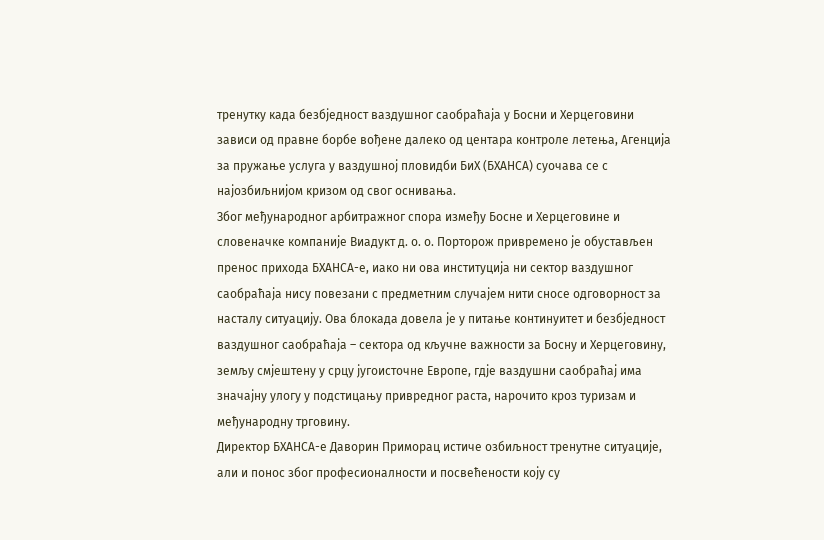тренутку када безбједност ваздушног саобраћаја у Босни и Херцеговини зависи од правне борбе вођене далеко од центара контроле летења, Агенција за пружање услуга у ваздушној пловидби БиХ (БХАНСА) суочава се с најозбиљнијом кризом од свог оснивања.
Због међународног арбитражног спора између Босне и Херцеговине и словеначке компаније Виадукт д. о. о. Порторож привремено је обустављен пренос прихода БХАНСА-е, иако ни ова институција ни сектор ваздушног саобраћаја нису повезани с предметним случајем нити сносе одговорност за насталу ситуацију. Ова блокада довела је у питање континуитет и безбједност ваздушног саобраћаја – сектора од кључне важности за Босну и Херцеговину, земљу смјештену у срцу југоисточне Европе, гдје ваздушни саобраћај има значајну улогу у подстицању привредног раста, нарочито кроз туризам и међународну трговину.
Директор БХАНСА-е Даворин Приморац истиче озбиљност тренутне ситуације, али и понос због професионалности и посвећености коју су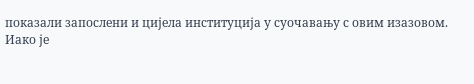показали запослени и цијела институција у суочавању с овим изазовом.
Иако је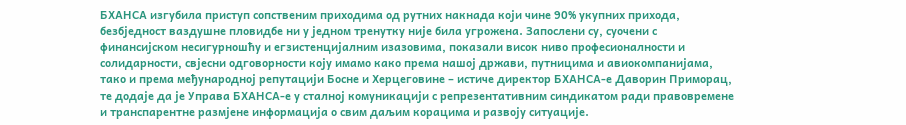БХАНСА изгубила приступ сопственим приходима од рутних накнада који чине 90% укупних прихода, безбједност ваздушне пловидбе ни у једном тренутку није била угрожена. Запослени су, суочени с финансијском несигурношћу и егзистенцијалним изазовима, показали висок ниво професионалности и солидарности, свјесни одговорности коју имамо како према нашој држави, путницима и авиокомпанијама, тако и према међународној репутацији Босне и Херцеговине – истиче директор БХАНСА-е Даворин Приморац, те додаје да је Управа БХАНСА-е у сталној комуникацији с репрезентативним синдикатом ради правовремене и транспарентне размјене информација о свим даљим корацима и развоју ситуације.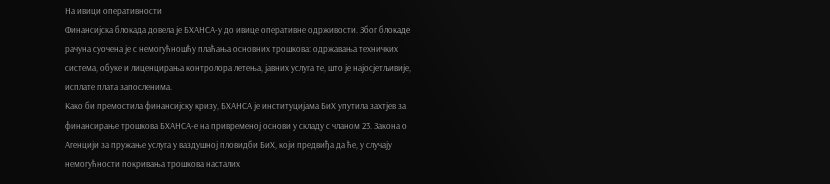На ивици оперативности
Финансијска блокада довела је БХАНСА-у до ивице оперативне одрживости. Због блокаде рачуна суочена је с немогућношћу плаћања основних трошкова: одржавања техничких система, обуке и лиценцирања контролора летења, јавних услуга те, што је најосјетљивије, исплате плата запосленима.
Како би премостила финансијску кризу, БХАНСА је институцијама БиХ упутила захтјев за финансирање трошкова БХАНСА-е на привременој основи у складу с чланом 23. Закона о Агенцији за пружање услуга у ваздушној пловидби БиХ, који предвиђа да ће, у случају немогућности покривања трошкова насталих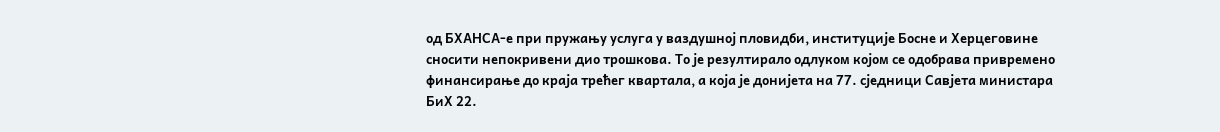од БХАНСА-е при пружању услуга у ваздушној пловидби, институције Босне и Херцеговине сносити непокривени дио трошкова. То је резултирало одлуком којом се одобрава привремено финансирање до краја трећег квартала, а која је донијета на 77. сједници Савјета министара БиХ 22.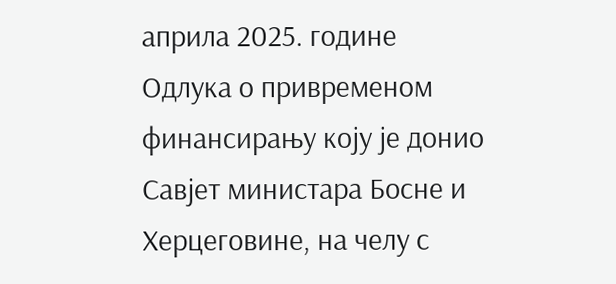априла 2025. године
Одлука о привременом финансирању коју је донио Савјет министара Босне и Херцеговине, на челу с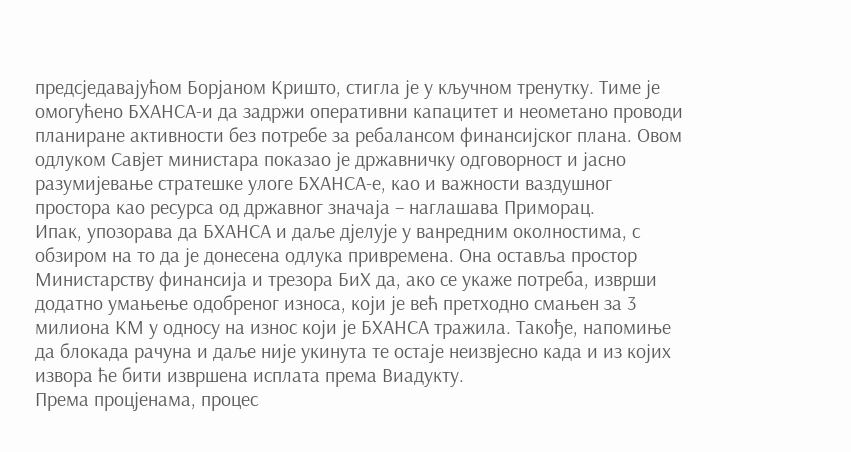предсједавајућом Борјаном Кришто, стигла је у кључном тренутку. Тиме је омогућено БХАНСА-и да задржи оперативни капацитет и неометано проводи планиране активности без потребе за ребалансом финансијског плана. Овом одлуком Савјет министара показао је државничку одговорност и јасно разумијевање стратешке улоге БХАНСА-е, као и важности ваздушног простора као ресурса од државног значаја – наглашава Приморац.
Ипак, упозорава да БХАНСА и даље дјелује у ванредним околностима, с обзиром на то да је донесена одлука привремена. Она оставља простор Министарству финансија и трезора БиХ да, ако се укаже потреба, изврши додатно умањење одобреног износа, који је већ претходно смањен за 3 милиона КМ у односу на износ који је БХАНСА тражила. Такође, напомиње да блокада рачуна и даље није укинута те остаје неизвјесно када и из којих извора ће бити извршена исплата према Виадукту.
Према процјенама, процес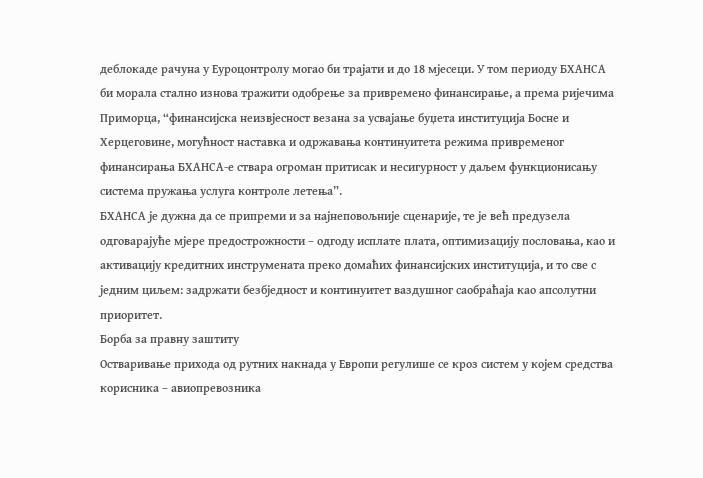деблокаде рачуна у Еуроцонтролу могао би трајати и до 18 мјесеци. У том периоду БХАНСА би морала стално изнова тражити одобрење за привремено финансирање, а према ријечима Приморца, “финансијска неизвјесност везана за усвајање буџета институција Босне и Херцеговине, могућност наставка и одржавања континуитета режима привременог финансирања БХАНСА-е ствара огроман притисак и несигурност у даљем функционисању система пружања услуга контроле летења”.
БХАНСА је дужна да се припреми и за најнеповољније сценарије, те је већ предузела одговарајуће мјере предострожности – одгоду исплате плата, оптимизацију пословања, као и активацију кредитних инструмената преко домаћих финансијских институција, и то све с једним циљем: задржати безбједност и континуитет ваздушног саобраћаја као апсолутни приоритет.
Борба за правну заштиту
Остваривање прихода од рутних накнада у Европи регулише се кроз систем у којем средства корисника – авиопревозника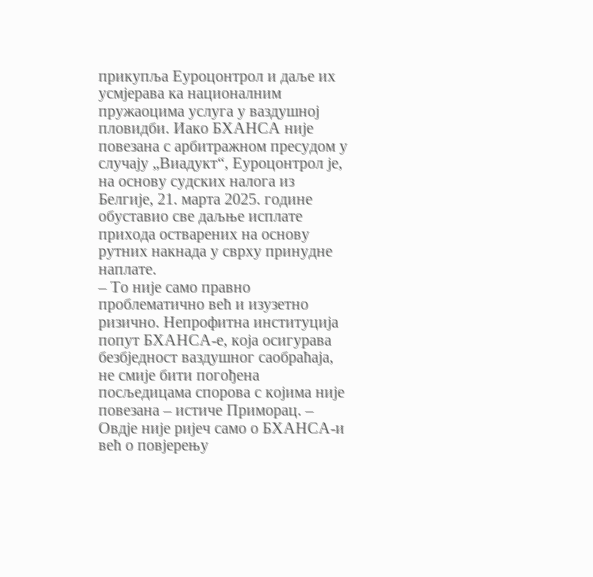прикупља Еуроцонтрол и даље их усмјерава ка националним пружаоцима услуга у ваздушној пловидби. Иако БХАНСА није повезана с арбитражном пресудом у случају „Виадукт“, Еуроцонтрол је, на основу судских налога из Белгије, 21. марта 2025. године обуставио све даљње исплате прихода остварених на основу рутних накнада у сврху принудне наплате.
– То није само правно проблематично већ и изузетно ризично. Непрофитна институција попут БХАНСА-е, која осигурава безбједност ваздушног саобраћаја, не смије бити погођена посљедицама спорова с којима није повезана – истиче Приморац. – Овдје није ријеч само о БХАНСА-и већ о повјерењу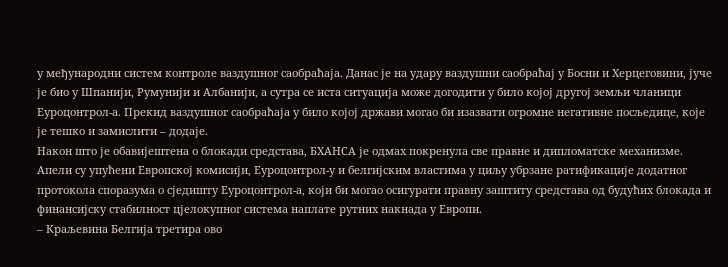у међународни систем контроле ваздушног саобраћаја. Данас је на удару ваздушни саобраћај у Босни и Херцеговини, јуче је био у Шпанији, Румунији и Албанији, а сутра се иста ситуација може догодити у било којој другој земљи чланици Еуроцонтрол-а. Прекид ваздушног саобраћаја у било којој држави могао би изазвати огромне негативне посљедице, које је тешко и замислити – додаје.
Након што је обавијештена о блокади средстава, БХАНСА је одмах покренула све правне и дипломатске механизме. Апели су упућени Европској комисији, Еуроцонтрол-у и белгијским властима у циљу убрзане ратификације додатног протокола споразума о сједишту Еуроцонтрол-а, који би могао осигурати правну заштиту средстава од будућих блокада и финансијску стабилност цјелокупног система наплате рутних накнада у Европи.
– Краљевина Белгија третира ово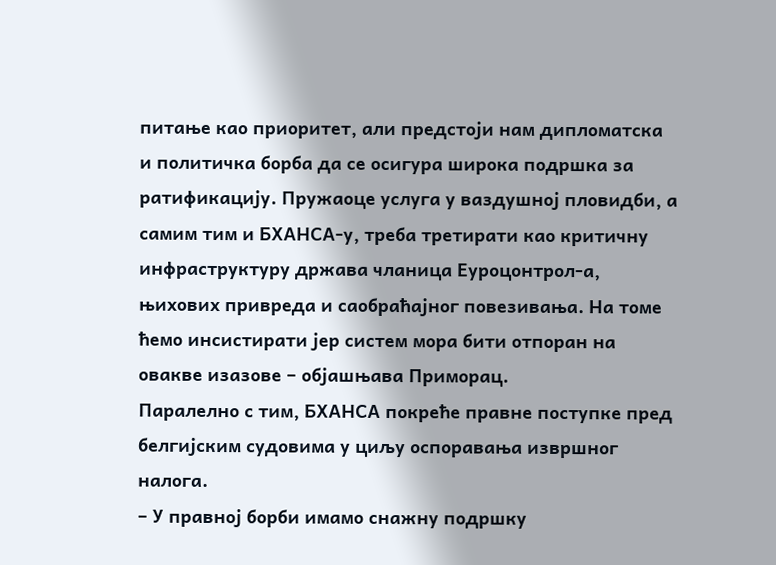питање као приоритет, али предстоји нам дипломатска и политичка борба да се осигура широка подршка за ратификацију. Пружаоце услуга у ваздушној пловидби, а самим тим и БХАНСА-у, треба третирати као критичну инфраструктуру држава чланица Еуроцонтрол-а, њихових привреда и саобраћајног повезивања. На томе ћемо инсистирати јер систем мора бити отпоран на овакве изазове – објашњава Приморац.
Паралелно с тим, БХАНСА покреће правне поступке пред белгијским судовима у циљу оспоравања извршног налога.
– У правној борби имамо снажну подршку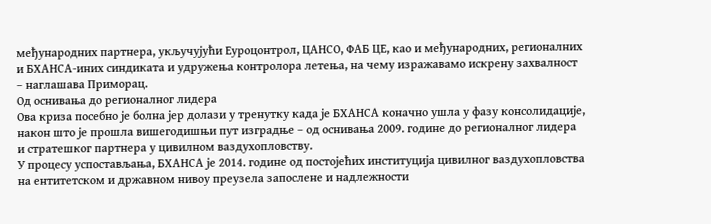међународних партнера, укључујући Еуроцонтрол, ЦАНСО, ФАБ ЦЕ, као и међународних, регионалних и БХАНСА-иних синдиката и удружења контролора летења, на чему изражавамо искрену захвалност – наглашава Приморац.
Од оснивања до регионалног лидера
Ова криза посебно је болна јер долази у тренутку када је БХАНСА коначно ушла у фазу консолидације, након што је прошла вишегодишњи пут изградње – од оснивања 2009. године до регионалног лидера и стратешког партнера у цивилном ваздухопловству.
У процесу успостављања, БХАНСА је 2014. године од постојећих институција цивилног ваздухопловства на ентитетском и државном нивоу преузела запослене и надлежности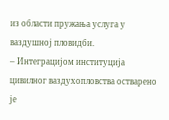из области пружања услуга у ваздушној пловидби.
– Интеграцијом институција цивилног ваздухопловства остварено је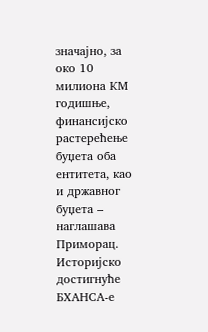значајно, за око 10 милиона КМ годишње, финансијско растерећење буџета оба ентитета, као и државног буџета – наглашава Приморац.
Историјско достигнуће БХАНСА-е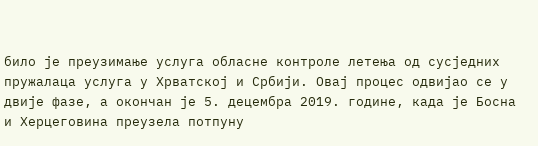било је преузимање услуга обласне контроле летења од сусједних пружалаца услуга у Хрватској и Србији. Овај процес одвијао се у двије фазе, а окончан је 5. децембра 2019. године, када је Босна и Херцеговина преузела потпуну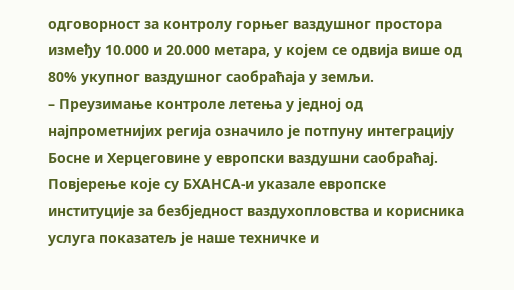одговорност за контролу горњег ваздушног простора између 10.000 и 20.000 метара, у којем се одвија више од 80% укупног ваздушног саобраћаја у земљи.
– Преузимање контроле летења у једној од најпрометнијих регија означило је потпуну интеграцију Босне и Херцеговине у европски ваздушни саобраћај. Повјерење које су БХАНСА-и указале европске институције за безбједност ваздухопловства и корисника услуга показатељ је наше техничке и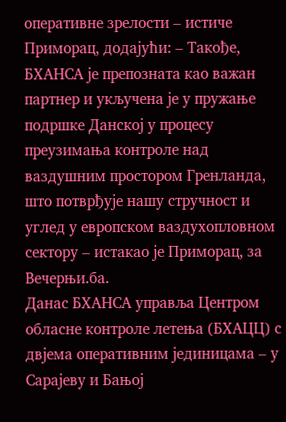оперативне зрелости – истиче Приморац, додајући: – Такође, БХАНСА је препозната као важан партнер и укључена је у пружање подршке Данској у процесу преузимања контроле над ваздушним простором Гренланда, што потврђује нашу стручност и углед у европском ваздухопловном сектору – истакао је Приморац, за Вечерњи.ба.
Данас БХАНСА управља Центром обласне контроле летења (БХАЦЦ) с двјема оперативним јединицама – у Сарајеву и Бањој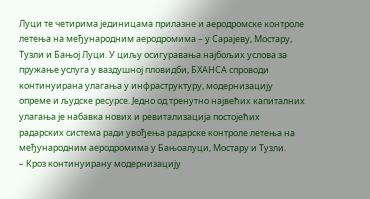Луци те четирима јединицама прилазне и аеродромске контроле летења на међународним аеродромима – у Сарајеву, Мостару, Тузли и Бањој Луци. У циљу осигуравања најбољих услова за пружање услуга у ваздушној пловидби, БХАНСА спроводи континуирана улагања у инфраструктуру, модернизацију опреме и људске ресурсе. Једно од тренутно највећих капиталних улагања је набавка нових и ревитализација постојећих радарских система ради увођења радарске контроле летења на међународним аеродромима у Бањоалуци, Мостару и Тузли.
– Кроз континуирану модернизацију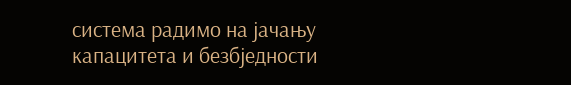система радимо на јачању капацитета и безбједности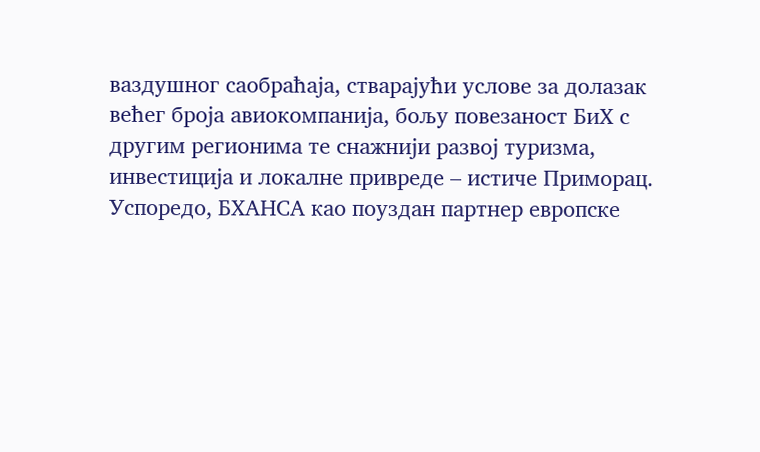ваздушног саобраћаја, стварајући услове за долазак већег броја авиокомпанија, бољу повезаност БиХ с другим регионима те снажнији развој туризма, инвестиција и локалне привреде – истиче Приморац.
Успоредо, БХАНСА као поуздан партнер европске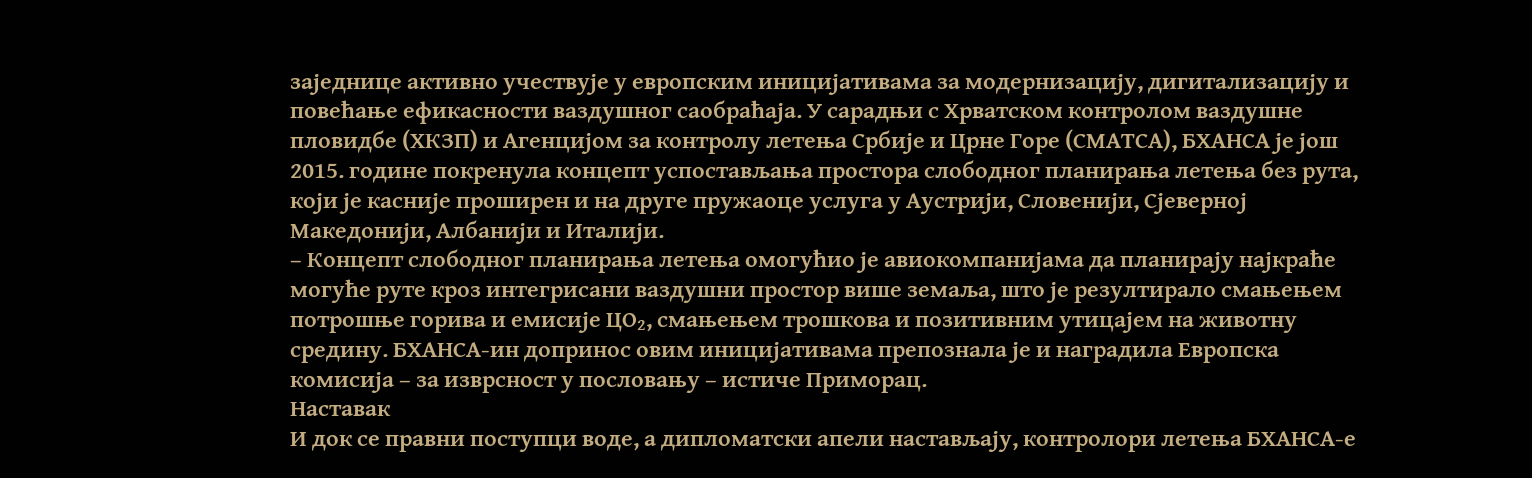заједнице активно учествује у европским иницијативама за модернизацију, дигитализацију и повећање ефикасности ваздушног саобраћаја. У сарадњи с Хрватском контролом ваздушне пловидбе (ХКЗП) и Агенцијом за контролу летења Србије и Црне Горе (СМАТСА), БХАНСА је још 2015. године покренула концепт успостављања простора слободног планирања летења без рута, који је касније проширен и на друге пружаоце услуга у Аустрији, Словенији, Сјеверној Македонији, Албанији и Италији.
– Концепт слободног планирања летења омогућио је авиокомпанијама да планирају најкраће могуће руте кроз интегрисани ваздушни простор више земаља, што је резултирало смањењем потрошње горива и емисије ЦО₂, смањењем трошкова и позитивним утицајем на животну средину. БХАНСА-ин допринос овим иницијативама препознала је и наградила Европска комисија – за изврсност у пословању – истиче Приморац.
Наставак
И док се правни поступци воде, а дипломатски апели настављају, контролори летења БХАНСА-е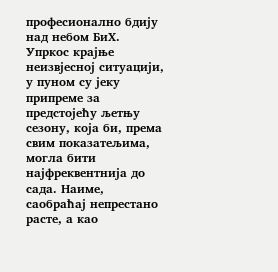професионално бдију над небом БиХ. Упркос крајње неизвјесној ситуацији, у пуном су јеку припреме за предстојећу љетњу сезону, која би, према свим показатељима, могла бити најфреквентнија до сада. Наиме, саобраћај непрестано расте, а као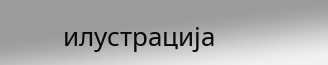илустрација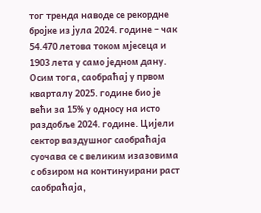тог тренда наводе се рекордне бројке из јула 2024. године – чак 54.470 летова током мјесеца и 1903 лета у само једном дану. Осим тога, саобраћај у првом кварталу 2025. године био је већи за 15% у односу на исто раздобље 2024. године. Цијели сектор ваздушног саобраћаја суочава се с великим изазовима с обзиром на континуирани раст саобраћаја,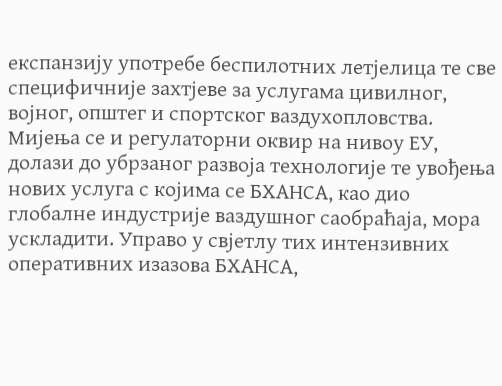експанзију употребе беспилотних летјелица те све специфичније захтјеве за услугама цивилног, војног, општег и спортског ваздухопловства.
Мијења се и регулаторни оквир на нивоу ЕУ, долази до убрзаног развоја технологије те увођења нових услуга с којима се БХАНСА, као дио глобалне индустрије ваздушног саобраћаја, мора ускладити. Управо у свјетлу тих интензивних оперативних изазова БХАНСА,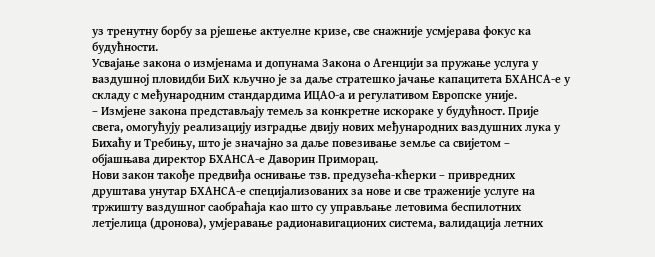уз тренутну борбу за рјешење актуелне кризе, све снажније усмјерава фокус ка будућности.
Усвајање закона о измјенама и допунама Закона о Агенцији за пружање услуга у ваздушној пловидби БиХ кључно је за даље стратешко јачање капацитета БХАНСА-е у складу с међународним стандардима ИЦАО-а и регулативом Европске уније.
– Измјене закона представљају темељ за конкретне искораке у будућност. Прије свега, омогућују реализацију изградње двију нових међународних ваздушних лука у Бихаћу и Требињу, што је значајно за даље повезивање земље са свијетом – објашњава директор БХАНСА-е Даворин Приморац.
Нови закон такође предвиђа оснивање тзв. предузећа-кћерки – привредних друштава унутар БХАНСА-е специјализованих за нове и све траженије услуге на тржишту ваздушног саобраћаја као што су управљање летовима беспилотних летјелица (дронова), умјеравање радионавигационих система, валидација летних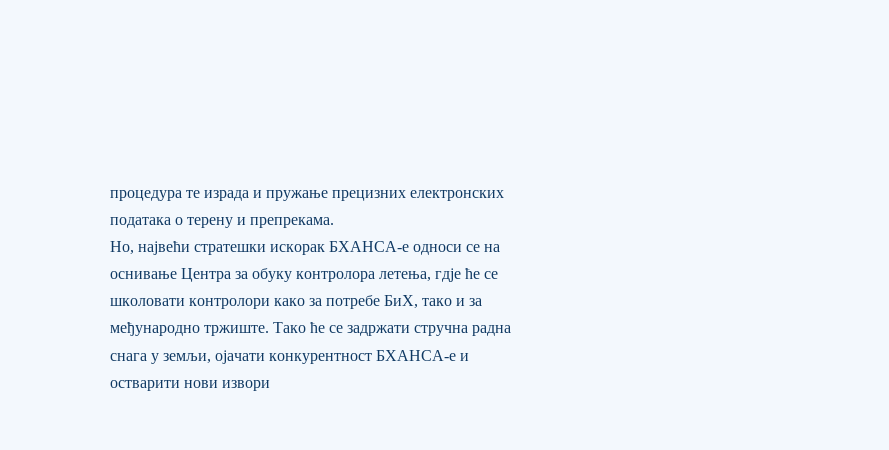процедура те израда и пружање прецизних електронских података о терену и препрекама.
Но, највећи стратешки искорак БХАНСА-е односи се на оснивање Центра за обуку контролора летења, гдје ће се школовати контролори како за потребе БиХ, тако и за међународно тржиште. Тако ће се задржати стручна радна снага у земљи, ојачати конкурентност БХАНСА-е и остварити нови извори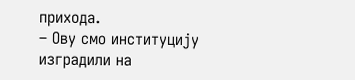прихода.
– Ову смо институцију изградили на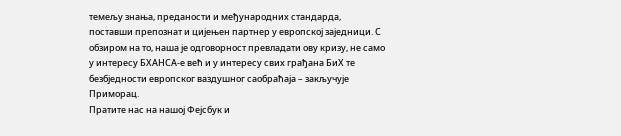темељу знања, преданости и међународних стандарда, поставши препознат и цијењен партнер у европској заједници. С обзиром на то, наша је одговорност превладати ову кризу, не само у интересу БХАНСА-е већ и у интересу свих грађана БиХ те безбједности европског ваздушног саобраћаја – закључује Приморац.
Пратите нас на нашој Фејсбук и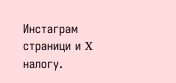Инстаграм страници и X налогу.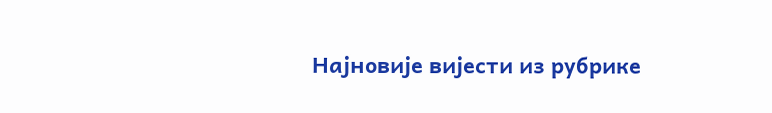Најновије вијести из рубрике